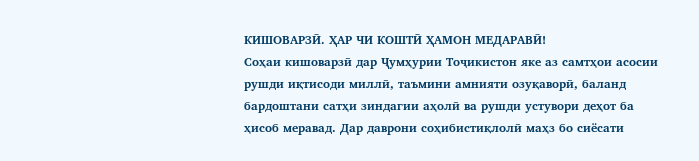КИШОВАРЗӢ. ҲАР ЧИ КОШТӢ ҲАМОН МЕДАРАВӢ!
Соҳаи кишоварзӣ дар Ҷумҳурии Тоҷикистон яке аз самтҳои асосии рушди иқтисоди миллӣ, таъмини амнияти озуқаворӣ, баланд бардоштани сатҳи зиндагии аҳолӣ ва рушди устувори деҳот ба ҳисоб меравад. Дар даврони соҳибистиқлолӣ маҳз бо сиёсати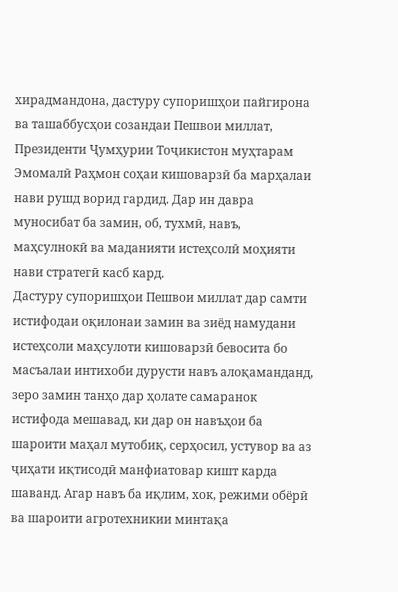хирадмандона, дастуру супоришҳои пайгирона ва ташаббусҳои созандаи Пешвои миллат, Президенти Ҷумҳурии Тоҷикистон муҳтарам Эмомалӣ Раҳмон соҳаи кишоварзӣ ба марҳалаи нави рушд ворид гардид. Дар ин давра муносибат ба замин, об, тухмӣ, навъ, маҳсулнокӣ ва маданияти истеҳсолӣ моҳияти нави стратегӣ касб кард.
Дастуру супоришҳои Пешвои миллат дар самти истифодаи оқилонаи замин ва зиёд намудани истеҳсоли маҳсулоти кишоварзӣ бевосита бо масъалаи интихоби дурусти навъ алоқаманданд, зеро замин танҳо дар ҳолате самаранок истифода мешавад, ки дар он навъҳои ба шароити маҳал мутобиқ, серҳосил, устувор ва аз ҷиҳати иқтисодӣ манфиатовар кишт карда шаванд. Агар навъ ба иқлим, хок, режими обёрӣ ва шароити агротехникии минтақа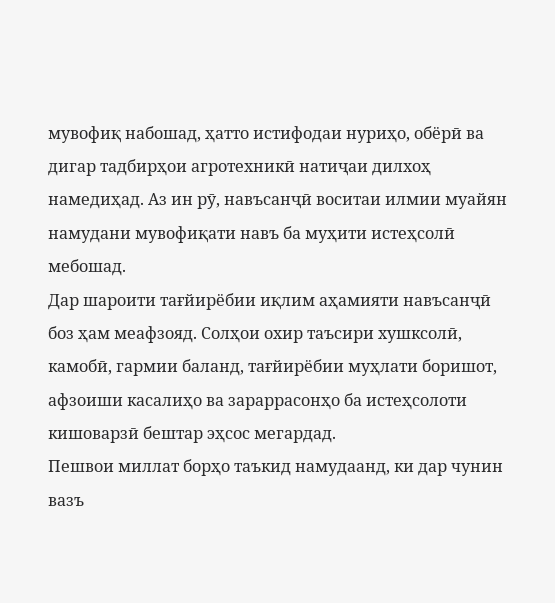мувофиқ набошад, ҳатто истифодаи нуриҳо, обёрӣ ва дигар тадбирҳои агротехникӣ натиҷаи дилхоҳ намедиҳад. Аз ин рӯ, навъсанҷӣ воситаи илмии муайян намудани мувофиқати навъ ба муҳити истеҳсолӣ мебошад.
Дар шароити тағйирёбии иқлим аҳамияти навъсанҷӣ боз ҳам меафзояд. Солҳои охир таъсири хушксолӣ, камобӣ, гармии баланд, тағйирёбии муҳлати боришот, афзоиши касалиҳо ва зараррасонҳо ба истеҳсолоти кишоварзӣ бештар эҳсос мегардад.
Пешвои миллат борҳо таъкид намудаанд, ки дар чунин вазъ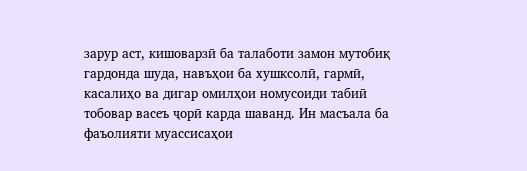зарур аст, кишоварзӣ ба талаботи замон мутобиқ гардонда шуда, навъҳои ба хушксолӣ, гармӣ, касалиҳо ва дигар омилҳои номусоиди табиӣ тобовар васеъ ҷорӣ карда шаванд. Ин масъала ба фаъолияти муассисаҳои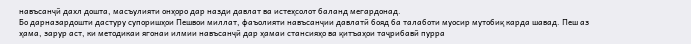навъсанҷӣ дахл дошта, масъулияти онҳоро дар назди давлат ва истеҳсолот баланд мегардонад.
Бо дарназардошти дастуру супоришҳои Пешвои миллат, фаъолияти навъсанҷии давлатӣ бояд ба талаботи муосир мутобиқ карда шавад. Пеш аз ҳама, зарур аст, ки методикаи ягонаи илмии навъсанҷӣ дар ҳамаи стансияҳо ва қитъаҳои таҷрибавӣ пурра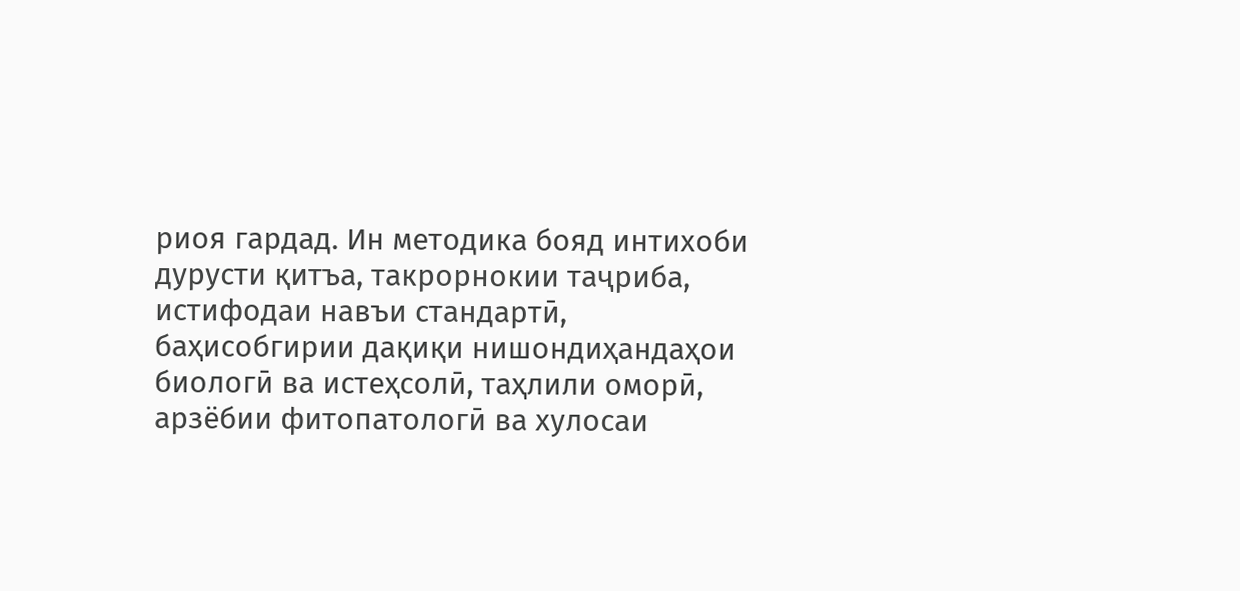риоя гардад. Ин методика бояд интихоби дурусти қитъа, такрорнокии таҷриба, истифодаи навъи стандартӣ, баҳисобгирии дақиқи нишондиҳандаҳои биологӣ ва истеҳсолӣ, таҳлили оморӣ, арзёбии фитопатологӣ ва хулосаи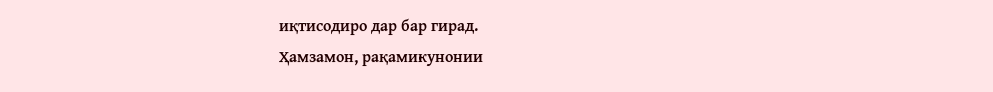иқтисодиро дар бар гирад.
Ҳамзамон, рақамикунонии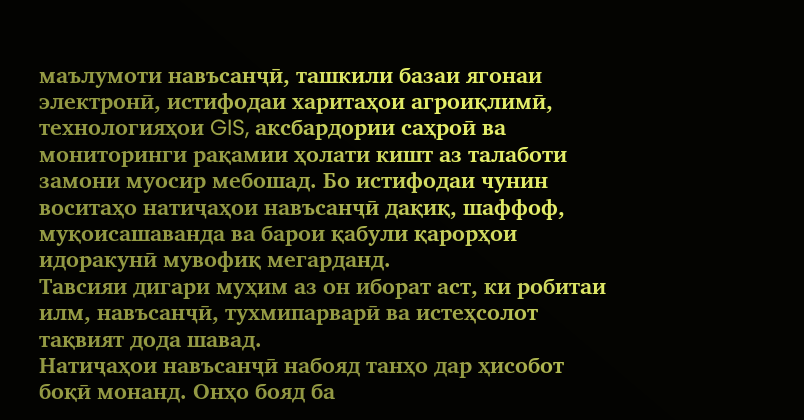маълумоти навъсанҷӣ, ташкили базаи ягонаи электронӣ, истифодаи харитаҳои агроиқлимӣ, технологияҳои GIS, аксбардории саҳроӣ ва мониторинги рақамии ҳолати кишт аз талаботи замони муосир мебошад. Бо истифодаи чунин воситаҳо натиҷаҳои навъсанҷӣ дақиқ, шаффоф, муқоисашаванда ва барои қабули қарорҳои идоракунӣ мувофиқ мегарданд.
Тавсияи дигари муҳим аз он иборат аст, ки робитаи илм, навъсанҷӣ, тухмипарварӣ ва истеҳсолот тақвият дода шавад.
Натиҷаҳои навъсанҷӣ набояд танҳо дар ҳисобот боқӣ монанд. Онҳо бояд ба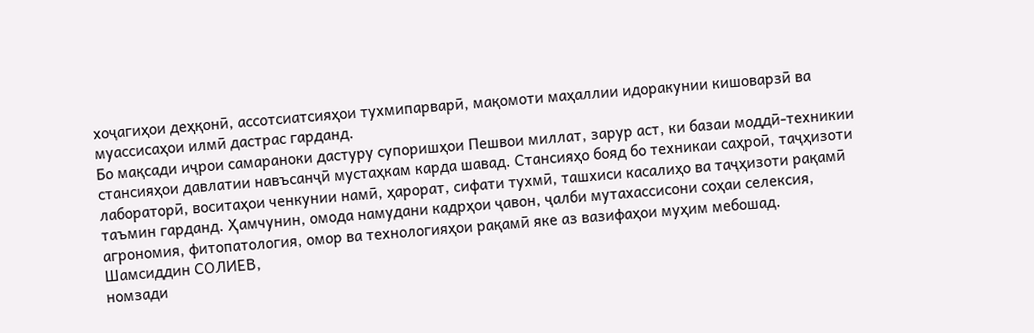хоҷагиҳои деҳқонӣ, ассотсиатсияҳои тухмипарварӣ, мақомоти маҳаллии идоракунии кишоварзӣ ва муассисаҳои илмӣ дастрас гарданд.
Бо мақсади иҷрои самараноки дастуру супоришҳои Пешвои миллат, зарур аст, ки базаи моддӣ-техникии стансияҳои давлатии навъсанҷӣ мустаҳкам карда шавад. Стансияҳо бояд бо техникаи саҳроӣ, таҷҳизоти лабораторӣ, воситаҳои ченкунии намӣ, ҳарорат, сифати тухмӣ, ташхиси касалиҳо ва таҷҳизоти рақамӣ таъмин гарданд. Ҳамчунин, омода намудани кадрҳои ҷавон, ҷалби мутахассисони соҳаи селексия, агрономия, фитопатология, омор ва технологияҳои рақамӣ яке аз вазифаҳои муҳим мебошад.
Шамсиддин СОЛИЕВ,
номзади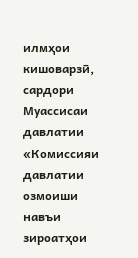илмҳои кишоварзӣ, сардори Муассисаи давлатии «Комиссияи давлатии озмоиши навъи зироатҳои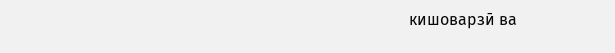кишоварзӣ ва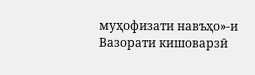муҳофизати навъҳо»-и
Вазорати кишоварзӣ